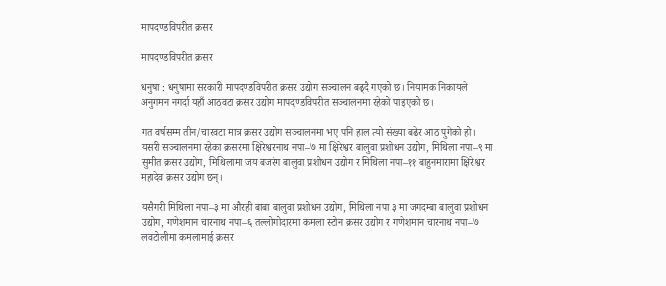मापदण्डविपरीत क्रसर

मापदण्डविपरीत क्रसर

धनुषा : धनुषामा सरकारी मापदण्डविपरीत क्रसर उद्योग सञ्चालन बढ्दै गएको छ। नियामक निकायले अनुगमन नगर्दा यहाँ आठवटा क्रसर उद्योग मापदण्डविपरीत सञ्चालनमा रहेको पाइएको छ।

गत वर्षसम्म तीन/चारवटा मात्र क्रसर उद्योग सञ्चालनमा भए पनि हाल त्यो संख्या बढेर आठ पुगेको हो। यसरी सञ्चालनमा रहेका क्रसरमा क्षिरेश्वरनाथ नपा–७ मा क्षिरेश्वर बालुवा प्रशोधन उद्योग, मिथिला नपा–९ मा सुमीत क्रसर उद्योग, मिथिलामा जय बजरंग बालुवा प्रशोधन उद्योग र मिथिला नपा–११ बाहुनमारामा क्षिरेश्वर महादेव क्रसर उद्योग छन्।

यसैगरी मिथिला नपा–३ मा औरही बाबा बालुवा प्रशोधन उद्योग, मिथिला नपा ३ मा जगदम्बा बालुवा प्रशोधन उद्योग, गणेशमान चारनाथ नपा–६ तल्लोगोदारमा कमला स्टोन क्रसर उद्योग र गणेशमान चारनाथ नपा–७ लवटोलीमा कमलामाई क्रसर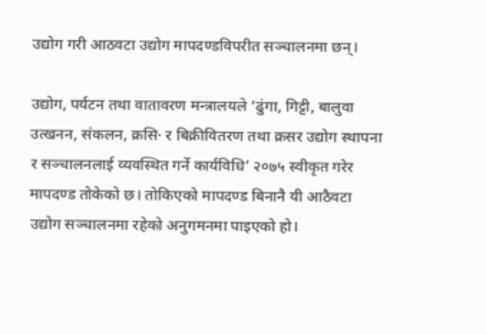उद्योग गरी आठवटा उद्योग मापदण्डविपरीत सञ्चालनमा छन्।

उद्योग, पर्यटन तथा वातावरण मन्त्रालयले ‘ढुंगा, गिट्टी, बालुवा उत्खनन, संकलन, क्रसि· र बिक्रीवितरण तथा क्रसर उद्योग स्थापना र सञ्चालनलाई व्यवस्थित गर्ने कार्यविधि’ २०७५ स्वीकृत गरेर मापदण्ड तोकेको छ। तोकिएको मापदण्ड बिनानै यी आठैवटा उद्योग सञ्चालनमा रहेको अनुगमनमा पाइएको हो।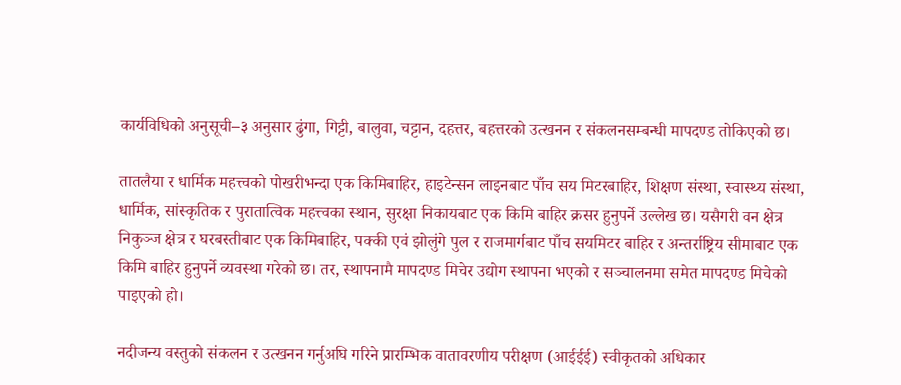कार्यविधिको अनुसूची–३ अनुसार ढुंगा, गिट्टी, बालुवा, चट्टान, दहत्तर, बहत्तरको उत्खनन र संकलनसम्बन्धी मापदण्ड तोकिएको छ।

तातलैया र धार्मिक महत्त्वको पोखरीभन्दा एक किमिबाहिर, हाइटेन्सन लाइनबाट पाँच सय मिटरबाहिर, शिक्षण संस्था, स्वास्थ्य संस्था, धार्मिक, सांस्कृतिक र पुरातात्विक महत्त्वका स्थान, सुरक्षा निकायबाट एक किमि बाहिर क्रसर हुनुपर्ने उल्लेख छ। यसैगरी वन क्षेत्र निकुञ्ज क्षेत्र र घरबस्तीबाट एक किमिबाहिर, पक्की एवं झोलुंगे पुल र राजमार्गबाट पाँच सयमिटर बाहिर र अन्तर्राष्ट्रिय सीमाबाट एक किमि बाहिर हुनुपर्ने व्यवस्था गरेको छ। तर, स्थापनामै मापदण्ड मिचेर उद्योग स्थापना भएको र सञ्चालनमा समेत मापदण्ड मिचेको पाइएको हो।

नदीजन्य वस्तुको संकलन र उत्खनन गर्नुअघि गरिने प्रारम्भिक वातावरणीय परीक्षण (आईईई) स्वीकृतको अधिकार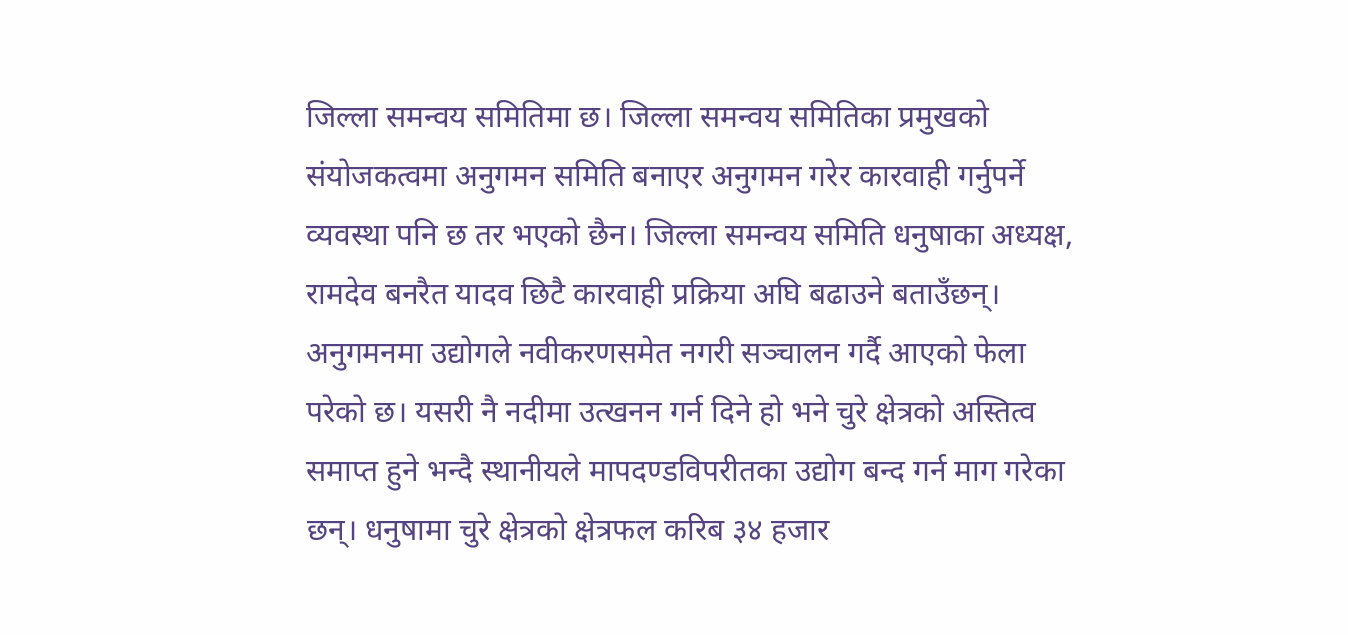जिल्ला समन्वय समितिमा छ। जिल्ला समन्वय समितिका प्रमुखको संयोजकत्वमा अनुगमन समिति बनाएर अनुगमन गरेर कारवाही गर्नुपर्ने व्यवस्था पनि छ तर भएको छैन। जिल्ला समन्वय समिति धनुषाका अध्यक्ष, रामदेव बनरैत यादव छिटै कारवाही प्रक्रिया अघि बढाउने बताउँछन्। अनुगमनमा उद्योगले नवीकरणसमेत नगरी सञ्चालन गर्दै आएको फेला परेको छ। यसरी नै नदीमा उत्खनन गर्न दिने हो भने चुरे क्षेत्रको अस्तित्व समाप्त हुने भन्दै स्थानीयले मापदण्डविपरीतका उद्योग बन्द गर्न माग गरेका छन्। धनुषामा चुरे क्षेत्रको क्षेत्रफल करिब ३४ हजार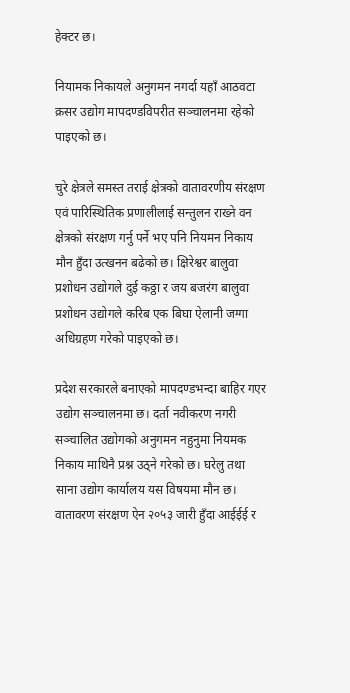हेक्टर छ।

नियामक निकायले अनुगमन नगर्दा यहाँ आठवटा क्रसर उद्योग मापदण्डविपरीत सञ्चालनमा रहेको पाइएको छ।

चुरे क्षेत्रले समस्त तराई क्षेत्रको वातावरणीय संरक्षण एवं पारिस्थितिक प्रणालीलाई सन्तुलन राख्ने वन क्षेत्रको संरक्षण गर्नु पर्ने भए पनि नियमन निकाय मौन हुँदा उत्खनन बढेको छ। क्षिरेश्वर बालुवा प्रशोधन उद्योगले दुई कठ्ठा र जय बजरंग बालुवा प्रशोधन उद्योगले करिब एक बिघा ऐलानी जग्गा अधिग्रहण गरेको पाइएको छ।

प्रदेश सरकारले बनाएको मापदण्डभन्दा बाहिर गएर उद्योग सञ्चालनमा छ। दर्ता नवीकरण नगरी सञ्चालित उद्योगको अनुगमन नहुनुमा नियमक निकाय माथिनै प्रश्न उठ्ने गरेको छ। घरेलु तथा साना उद्योग कार्यालय यस विषयमा मौन छ। वातावरण संरक्षण ऐन २०५३ जारी हुँदा आईईई र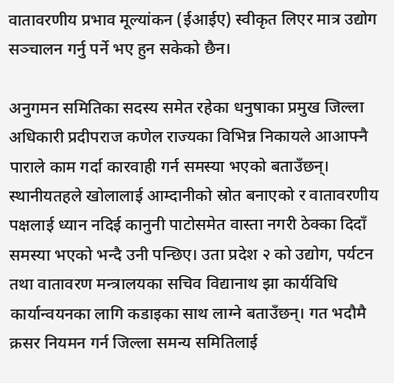वातावरणीय प्रभाव मूल्यांकन (ईआईए) स्वीकृत लिएर मात्र उद्योग सञ्चालन गर्नु पर्ने भए हुन सकेको छैन।

अनुगमन समितिका सदस्य समेत रहेका धनुषाका प्रमुख जिल्ला अधिकारी प्रदीपराज कणेल राज्यका विभिन्न निकायले आआफ्नै पाराले काम गर्दा कारवाही गर्न समस्या भएको बताउँछन्। स्थानीयतहले खोलालाई आम्दानीको स्रोत बनाएको र वातावरणीय पक्षलाई ध्यान नदिई कानुनी पाटोसमेत वास्ता नगरी ठेक्का दिदाँ समस्या भएको भन्दै उनी पन्छिए। उता प्रदेश २ को उद्योग, पर्यटन तथा वातावरण मन्त्रालयका सचिव विद्यानाथ झा कार्यविधि कार्यान्वयनका लागि कडाइका साथ लाग्ने बताउँछन्। गत भदौमै क्रसर नियमन गर्न जिल्ला समन्य समितिलाई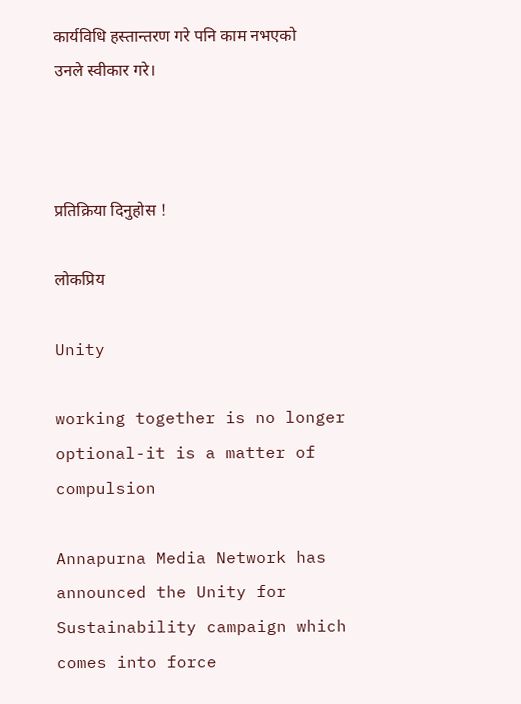कार्यविधि हस्तान्तरण गरे पनि काम नभएको उनले स्वीकार गरे।



प्रतिक्रिया दिनुहोस !

लोकप्रिय

Unity

working together is no longer optional-it is a matter of compulsion

Annapurna Media Network has announced the Unity for Sustainability campaign which comes into force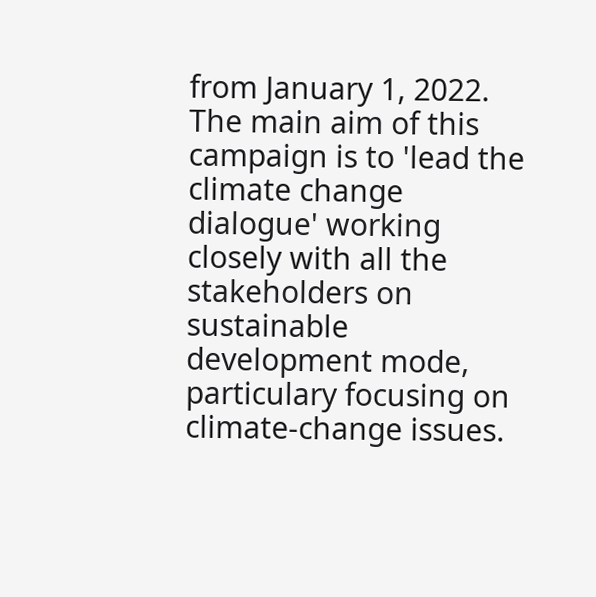from January 1, 2022. The main aim of this campaign is to 'lead the climate change dialogue' working closely with all the stakeholders on sustainable development mode, particulary focusing on climate-change issues.